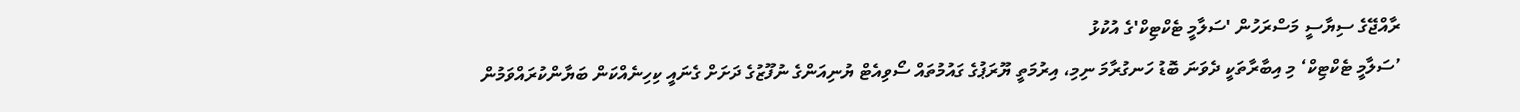ރާއްޖޭގެ ސިޔާސީ މަސްރަހުން 'ސަލާމީ ޓެކްޓިކް'ގެ އުކުޅު
’ސަލާމީ ޓެކްޓިކް‘ މި އިބާރާތަކީ ދެވަނަ ބޮޑު ހަނގުރާމަ ނިމި، އިރުމަތީ ޔޫރަޕުގެ ގައުމުތައް ސޯވިއެޓް ޔުނިއަންގެ ނުފޫޒުގެ ދަށަށް ގެނައީ ކިހިނެއްކަން ބަޔާންކުރައްވަމުން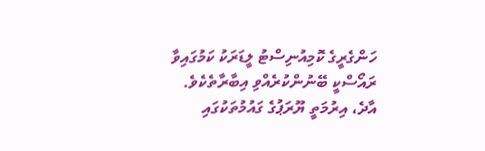ހަންގެރީގެ ކޮމިއުނިސްޓު ލީޑަރަކު ކަމުގައިވާ ރައޯސްކީ ބޭނުންކުރެއްވި އިބާރާތެކެވެ. އާދެ، އިރުމަތީ ޔޫރަޕުގެ ގައުމުތަކުގައި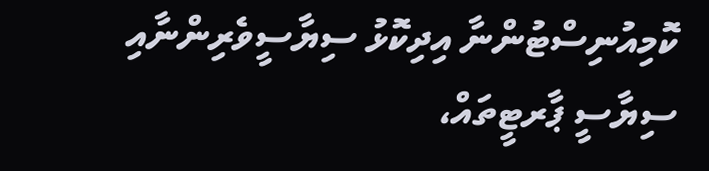ކޮމިއުނިސްޓުންނާ އިދިކޮޅު ސިޔާސީވެރިންނާއި ސިޔާސީ ޕާރޓީތައް،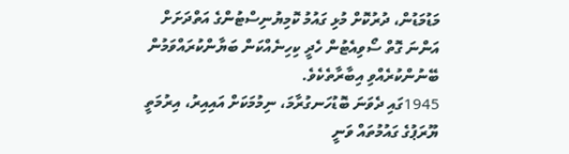މަޑުމަޑުން، ދުރުކޮށް މުޅި ގައުމު ކޮމިޔުނިސްޓުންގެ އަތްދަށަށް އަންނަ ގޮތް ސޯވިއެޓުން ހެދީ ކިހިނެއްކަން ބަޔާންކުރައްވަމުން ބޭނުންކުރެއްވި އިބާރާތެކެވެ.
1945ގައި ދެވަނަ ބޮޑުހަނގުރާމަ، ނިމުމަކަށް އައިއިރު، އިރުމަތީ ޔޫރަޕުގެ ގައުމުތައް ވަނީ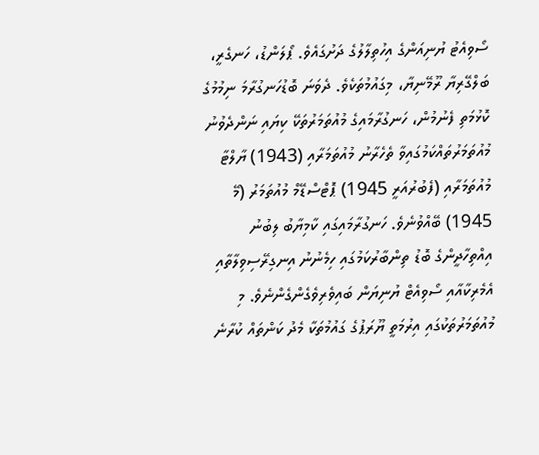ސޯވިއެޓު ޔުނިއަންގެ އިހުތިލާލުގެ ދަށުގައެވެ. ޕޯލަންޑު، ހަނގެރީ، ބަލްގޭރިޔާ ރޫމޭނިޔާ، މިގައުމުތަކެވެ. ދެވަނަ ބޮޑުހަނގުރާމަ ނިމުމުގެ ކޮޅުމަތި ފެނުމުން، ހަނގުރާމައިގެ މުއުތަމަރުތަކޭ ކިޔައި ނަންދެވުނު މުއުތަމަރުތައްކަމުގައިވާ ތެހެރާނު މުއުތަމަރާއި (1943) ޔާލްޓާ މުއުތަމަރާއި (ފެބުރުއަރީ 1945) ޕޮޓްސްޑޭމް މުއުތަމަރު (މޭ 1945) ބޭއްވުނެވެ. ހަނގުރާމައިގައި ކާމިޔާބު ލިބުނު އިއްތިހާދީންގެ ބޮޑު ތިންބާރުކަމުގައި ހިމެނުނު އިނގިރޭސިވިލާތާއި އެމެރިކާއާއި ސޯވިއެޓް ޔުނިޔަން ބައިވެރިވެގެންގެންނެވެ. މި މުއުތަމަރުތަކުގައި އިރުމަތީ ޔޫރަޕުގެ ގައުމުތަކާ މެދު ކަންތައް ކުރާނެ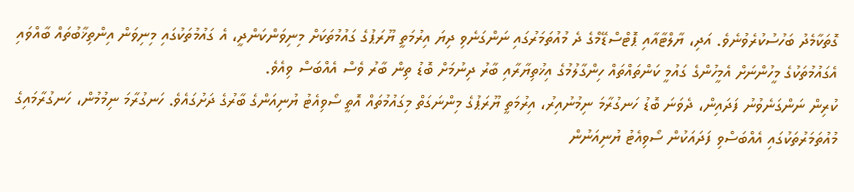ގޮތަކާމެދު ބަހުސުކުރެވުނެވެ. އަދި، ޔާލްޓާއާއި ޕޮޓްސްޑޭމްގެ ދެ މުއުތަމަރުގައި ނަންގަނެވި ދިޔަ އިރުމަތީ ޔޫރަޕުގެ ގައުމުތަކަށް މިނިވަންކަންދީ، އެ ގައުމުތަކުގައި މިނިވަން އިންތިޚާބުތައް ބާއްވައި އެގައުމުތަކުގެ މީހުންނަށް އެމީހުންގެ ގައުމީ ކަންތައްތައް ހިންގާލުމުގެ އިޚުތިޔާރާއި ބާރު ދިނުމަށް ބޮޑު ތިން ބާރު ވެސް އެއްބަސް ވިއެވެ.
ކުރިން ނަންގަނެވުނު ފަދައިން، ދެވަނަ ބޮޑު ހަނގުރާމަ ނިމުނުއިރު، އިރުމަތީ ޔޫރަޕުގެ މިންނަގަތް މިގައުމުތައް އޮތީ ސޯވިއެޓު ޔުނިއަންގެ ބާރުގެ ދަށުގައެވެ. ހަނގުރާމަ ނިމުމުން، ހަނގުރާމައިގެ މުއުތަމަރުތަކުގައި އެއްބަސްވި ފަދައަކުން ސޯވިއެޓު ޔުނިއަނުން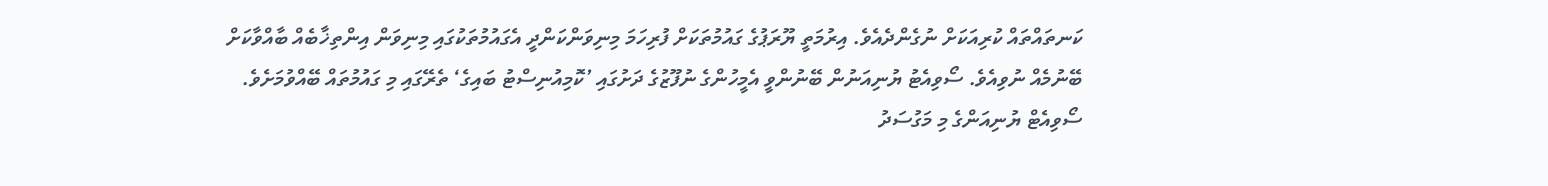ކަނތައްތައް ކުރިއަކަށް ނުގެންދެއެވެ. އިރުމަތީ ޔޫރަޕުގެ ގައުމުތަކަށް ފުރިހަމަ މިނިވަންކަންދީ އެގައުމުތަކުގައި މިނިވަން އިންތިޚާބެއް ބާއްވާކަށް ބޭނުމެއް ނުވިއެވެ. ސޯވިއެޓު ޔުނިއަނުން ބޭނުންވީ އެމީހުންގެ ނުފޫޒުގެ ދަށުގައި ’ކޮމިއުނިސްޓު ބައިގެ‘ ތެރޭގައި މި ގައުމުތައް ބޭއްވުމަށެވެ.
ސޯވިއެޓް ޔުނިއަންގެ މި މަގުސަދު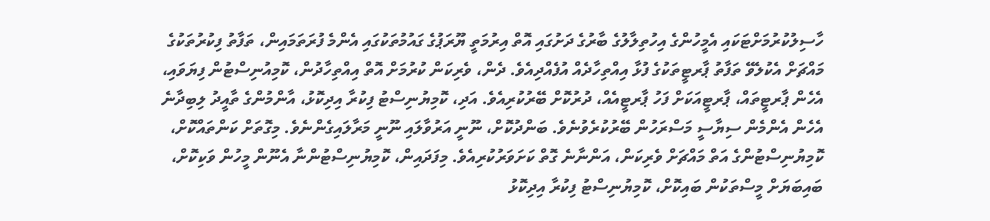ހާސިލުކުރުމަށްޓަކައި އެމީހުންގެ އިހުތިލާލުގެ ބާރުގެ ދަށުގައި އޮތް އިރުމަތީ ޔޫރަޕުގެ ގައުމުތަކުގައި އެންމެ ފުރަތަމައިން، ތަފާތު ފިކުރުތަކުގެ މައްޗަށް އެކުލެވޭ ތަފާތު ޕާރޓީތަކުގެ ފުޅާ އިއްތިހާދެއް އުފެއްދިއެވެ. ދެން، ވެރިކަން ކުރުމަށް އޮތް އިއްތިހާދުން، ކޮމިއުނިސްޓުން ފިޔަވައި، އެހެން ޕާރޓީތައް، ޕާރޓީއަކަށް ފަހު ޕާރޓީއެއް، ދުރުކޮށް ބޭރުކުރިއެވެ. އަދި، ކޮމިޔުނިސްޓު ފިކުރާ އިދިކޮޅު، އާންމުންގެ ތާއީދު ލިބިދާނެ އެހެން އެންމެން ސިޔާސީ މަސްރަހުން ބޭރުކުރެވުނެވެ. ބަންދުކޮށް، ނޫނީ އަރުވާލައި ނޫނީ މަރާލައިގެންނެވެ. މިގޮތަށް ކަންތައްކޮށް، ކޮމިޔުނިސްޓުންގެ އަތް މައްޗަށް ވެރިކަން، އަންނާނެ ގޮތް ކަށަވަރުކުރިއެވެ. މިފަދައިން، ކޮމިޔުނިސްޓުންނާ އެނޫން މީހުން ވަކިކޮށް، ބައިބަޔަށް މީސްތަކުން ބައިކޮށް، ކޮމިޔުނިސްޓު ފިކުރާ އިދިކޮޅު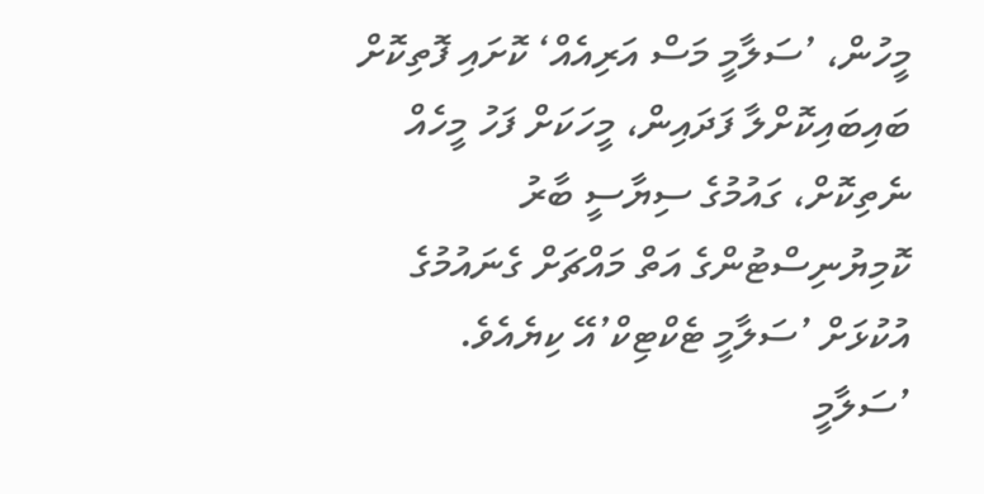މީހުން، ’ސަލާމީ މަސް އަރިއެއް‘ ކޮށައި ފޮތިކޮށް ބައިބައިކޮށްލާ ފަދައިން، މީހަކަށް ފަހު މީހެއް ނެތިކޮށް، ގައުމުގެ ސިޔާސީ ބާރު ކޮމިޔުނިސްޓުންގެ އަތް މައްޗަށް ގެނައުމުގެ އުކުޅަށް ’ސަލާމީ ޓެކްޓިކް’އޭ ކިޔެއެވެ.
’ސަލާމީ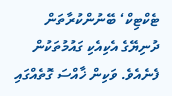ޓެކްޓިކް‘ ބޭނުންކުރާތަން ދުނިޔޭގެ އެކިއެކި ގައުމުތަކުން ފެނެއެވެ. ވަކިން ޚާއްސަ ގޮތެއްގައި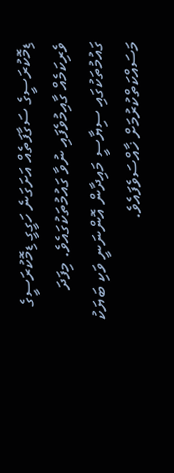ޑިމޮކުރަސީގެ ސަގާފަތެއް އަށަގަނެ ހަގީގީ ޑިމޮކުރަސީގެ ވެރިކަމެއް ގާއިމުވެފައި ނުވާ ގައުމުތަކުގައެވެ. މިފަދަ ގައުމުތަކުގައި ސިޔާސީ މައިދާން އޮންނަނީ ވަކި ބަޔަކު މަސައްކަތްކުރުމަށް ޚާއްސަވެފައެވެ.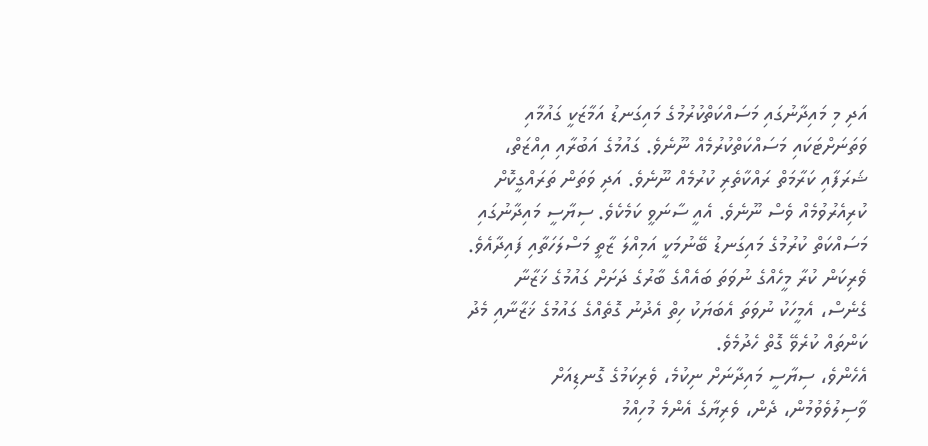އަދި މި މައިދާނުގައި މަސައްކަތްކުރުމުގެ މައިގަނޑު އަމާޒަކީ ގައުމާއި ވަތަނަށްޓަކައި މަސައްކަތްކުރުމެއް ނޫނެވެ. ގައުމުގެ އަބުރާއި އިއްޒަތް، ޝަރަފާއި ކަރާމަތް ރައްކާތެރި ކުރުމެއް ނޫނެވެ. އަދި ވަތަން ތަރައްގީކޮށް ކުރިއެރުވުމެއް ވެސް ނޫނެވެ. އެއީ ސާނަވީ ކަމެކެވެ. ސިޔާސީ މައިދާނުގައި މަސައްކަތް ކުރުމުގެ މައިގަނޑު ބޭނުމަކީ އަމިއްލަ ޒާތީ މަސްލަހަތާއި ފައިދާއެވެ. ވެރިކަން ކުރާ މީހެއްގެ ނުވަތަ ބައެއްގެ ބާރުގެ ދަށަށް ގައުމުގެ ޚަޒާނާ ގެނެސް، އެމީހަކު ނުވަތަ އެބަޔަކު ހިތް އެދުނު ގޮތެއްގެ ގައުމުގެ ޚަޒާނާއި މެދު ކަންތައް ކުރެވޭ ގޮތް ހެދުމެވެ.
އެހެންވެ، ސިޔާސީ މައިދާނަށް ނިކުމެ، ވެރިކަމުގެ ގޮނޑިއަށް ވާސިލުވެވުމުން، ދެން، ވެރިޔާގެ އެންމެ މުހިއްމު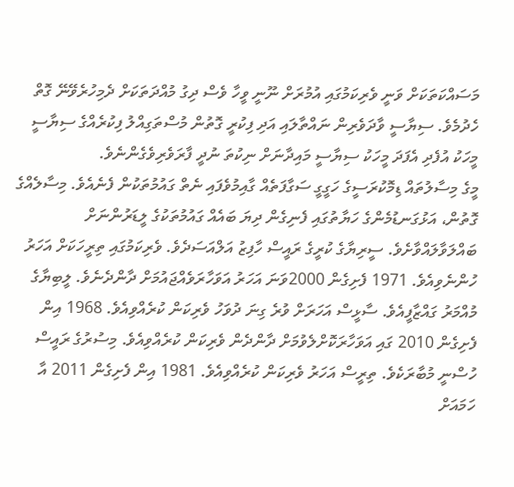މަސައްކަތަކަށް ވަނީ ވެރިކަމުގައި އުމުރަށް ނޫނީ ވީހާ ވެސް ދިގު މުއްދަތަކަށް ދެމިހުރެވޭނޭ ގޮތް ހެދުމެވެ. ސިޔާސީ ވާދަވެރިން ނައްތާލައި އަދި ފިކުރީ ގޮތުން މުސްތަގިއްލު ފިކުރެއްގެ ސިޔާސީ މީހަކު އުފެދި އެފަދަ މީހަކު ސިޔާސީ މައިދާނަށް ނިކުތަ ނުދީ ފާރަވެރިވެގެންނެވެ.
މީގެ މިސާލުތައް ޑިމޮކުރަސީގެ ހަގީގީ ސަގާފަތެއް ގާއިމުވެފައި ނެތް ގައުމުތަކުން ފެނެއެވެ. މިސާލެއްގެ ގޮތުން، އަޅުގަނޑުމެންގެ ހަޔާތުގައި ފެނިގެން ދިޔަ ބައެއް ގައުމުތަކުގެ ލީޑަރުންނަށް ބައްލަވާލައްވާށެވެ. ސީރިޔާގެ ކުރީގެ ރައީސް ހާފިޒު އަލްއަސަދެވެ. ވެރިކަމުގައި ތިރީހަކަށް އަހަރު ހުންނެވިއެވެ. 1971 ފެށިގެން 2000ވަނަ އަހަރު އަވަހާރަވެއްޖައުމަށް ދާންދެނެވެ. ލީބިޔާގެ މުއްމަރު ގައްޒާފީއެވެ. ސާޅީސް އަހަރަށް ވުރެ ގިނަ ދުވަހު ވެރިކަން ކުރެއްވިއެވެ. 1968 އިން ފެށިގެން 2010 ގައި އަވަހާރަކޮށްލެވުމަށް ދާންދެން ވެރިކަން ކުރެއްވިއެވެ. މިސުރުގެ ރައީސް ހުސްނީ މުބާރަކެވެ. ތިރީސް އަހަރު ވެރިކަން ކުރެއްވިއެވެ. 1981 އިން ފެށިގެން 2011 އާ ހަމައަށް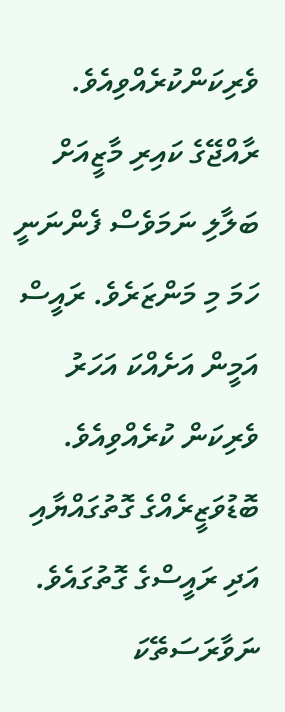ވެރިކަންކުރެއްވިއެވެ. ރާއްޖޭގެ ކައިރި މާޒީއަށް ބަލާލި ނަމަވެސް ފެންނަނީ ހަމަ މި މަންޒަރެވެ. ރައީސް އަމީން އަށެއްކަ އަހަރު ވެރިކަން ކުރެއްވިއެވެ. ބޮޑުވަޒީރެއްގެ ގޮތުގައްޔާއި އަދި ރައީސްގެ ގޮތުގައެވެ. ނަވާރަސަތޭކަ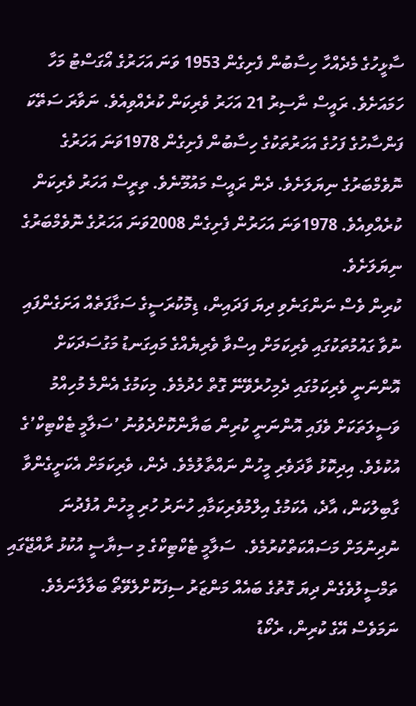ސާޅީހުގެ މެދެއްހާ ހިސާބުން ފެށިގެން 1953 ވަނަ އަހަރުގެ އޯގަސްޓު މަހާ ހަމައަށެވެ. ރައީސް ނާސިރު 21 އަހަރު ވެރިކަން ކުރެއްވިއެވެ. ނަވާރަ ސަތޭކަ ފަންސާހުގެ ފަހުގެ އަހަރުތަކުގެ ހިސާބުން ފެށިގެން 1978ވަނަ އަހަރުގެ ނޮވެމްބަރުގެ ނިޔަލަށެވެ. ދެން ރައީސް މައުމޫނެވެ. ތިރީސް އަހަރު ވެރިކަން ކުރެއްވިއެވެ. 1978ވަނަ އަހަރުން ފެށިގެން 2008ވަނަ އަހަރުގެ ނޮވެމްބަރުގެ ނިޔަލަށެވެ.
ކުރިން ވެސް ނަންގަނެވި ދިޔަ ފަދައިން، ޑިމޮކުރަސީގެ ސަގާފަތެއް އަށަގެންފައި ނުވާ ގައުމުތަކުގައި ވެރިކަމަށް އިސްވާ ވެރިޔެއްގެ މައިގަނޑު މަގުސަދަކަށް އޮންނަނީ ވެރިކަމުގައި ދެމިހުރެވޭނޭ ގޮތް ހެދުމެވެ. މިކަމުގެ އެންމެ މުހިއްމު ވަސީލަތަކަށް ވެފައި އޮންނަނީ ކުރިން ބަޔާންކޮށްދެވުނު ’ސަލާމީ ޓެކްޓިކް’ގެ އުކުޅެވެ. އިދިކޮޅު ވާދަވެރި މީހުން ނައްތާލުމެވެ. ދެން، ވެރިކަމަށް އެކަށީގެންވާ ގާބިލުކަން، އާދެ، އެކަމުގެ އިލްމުވެރިކަމާއި ހުނަރު ހުރި މީހުން އުފެދުނަ ނުދިނުމަށް މަސައްކަތްކުރުމެވެ.  ސަލާމީ ޓެކްޓިކްގެ މި ސިޔާސީ އުކުޅު ރާއްޖޭގައި ތަމްސީލުވެގެން ދިޔަ ގޮތުގެ ބައެއް މަންޒަރު ސިފަކޮށްލެވޭތޯ ބަލާލާނަމެވެ. ނަމަވެސް އޭގެ ކުރިން، ރެކޯޑު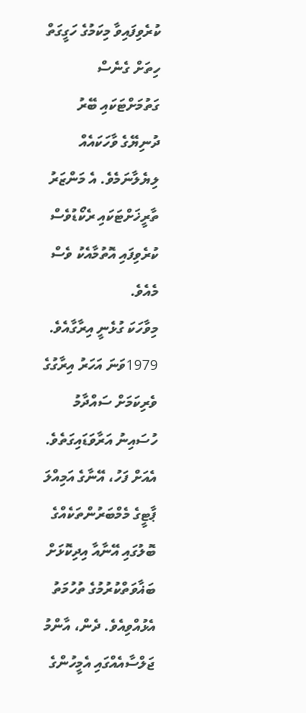ކުރެވިފައިވާ މިކަމުގެ ހަގީގަތް ހިތަށް ގެނެސް ގަތުމަށްޓަކައި ބޭރު ދުނިޔޭގެ ވާހަކައެއް ލިޔެލާނަމެވެ. އެ މަންޒަރު ތާރީޚަށްޓަކައި ރެކޯޑުވެސް ކުރެވިފައި އޮތުމާއެކު ވެސް މެއެވެ.
މިވާހަކަ ގުޅެނީ އިރާގާއެވެ. 1979ވަނަ އަހަރު އިރާގުގެ ވެރިކަމަށް ސައްދާމު ހުސައިނު އަރާވަޑައިގަތެވެ.  އެއަށް ފަހު، އޭނާގެ އަމިއްލަ ޕާޓީގެ މެމްބަރުންތަކެއްގެ ބޮލުގައި އޭނާއާ އިދިކޮޅަށް ބަޣާވަތްކުރުމުގެ ތުހުމަތު އެޅުއްވިއެވެ. ދެން، އާންމު ޖަލްސާއެއްގައި އެމީހުންގެ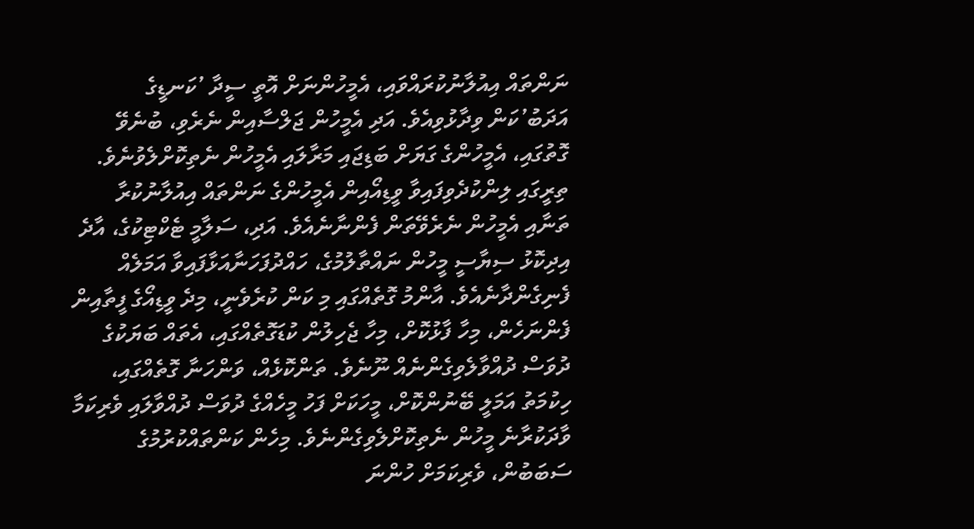ނަންތައް އިއުލާނުކުރައްވައި، އެމީހުންނަށް އޮތީ ސީދާ ’ކަނޑީގެ އަދަބު’ކަން ވިދާޅުވިއެވެ. އަދި އެމީހުން ޖަލްސާއިން ނެރެވި، ބުނެވޭ ގޮތުގައި، އެމީހުންގެ ގަޔަށް ބަޑިޖައި މަރާލައި އެމީހުން ނެތިކޮށްލެވުނެވެ. ތިރީގައި ލިންކުދެވިފައިވާ ވީޑިއޯއިން އެމީހުންގެ ނަންތައް އިއުލާނުކުރާ ތަނާއި އެމީހުން ނެރެވޭތަން ފެންނާނެއެވެ. އަދި، ސަލާމީ ޓެކްޓިކުގެ، އާދެ އިދިކޮޅު ސިޔާސީ މީހުން ނައްތާލުމުގެ، ހައްދުފަހަނާއަޅާފައިވާ އަމަލެއް ފެނިގެންދާނެއެވެ. އާންމު ގޮތެއްގައި މި ކަން ކުރެވެނީ، މިދެ ވީޑިއޯގެ ފީތާއިން ފެންނަހެން، މިހާ ފާޅުކޮށް، މިހާ ޖެހިލުން ކުޑަގޮތެއްގައި، އެތައް ބަޔަކުގެ ދުވަސް ދުއްވާލެވިގެންނެއް ނޫނެވެ. ތަންކޮޅެއް، ވަންހަނާ ގޮތެއްގައި، ހިކުމަތު އަމަލީ ބޭނުންކޮށް، މީހަކަށް ފަހު މީހެއްގެ ދުވަސް ދުއްވާލައި ވެރިކަމާ ވާދަކުރާނެ މީހުން ނެތިކޮށްލެވިގެންނެވެ. މިހެން ކަންތައްކުރުމުގެ ސަބަބުން، ވެރިކަމަށް ހުންނަ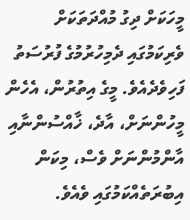މީހަކަށް ދިގު މުއްދަތަކަށް ވެރިކަމުގައި ދެމިހުރުމުގެ ފުރުސަތު ފަހިވެދެއެވެ. މީގެ އިތުރުން، އެހެން މީހުންނަށް، އާދެ، ޚާއްސުންނާއި އާންމުންނަށް ވެސް، މިކަން އިބުރަތެއްކަމުގައި ވެއެވެ.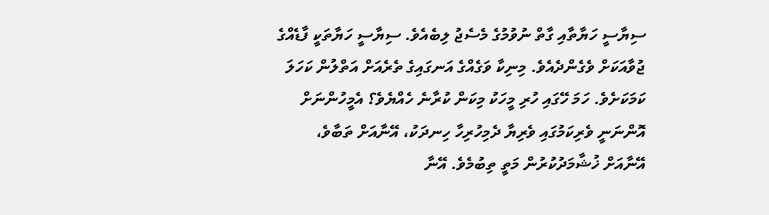ސިޔާސީ ހަޔާތާއި ގާތް ނުވުމުގެ މެސެޖު ލިބެއެވެ. ސިޔާސީ ހަޔާތަކީ ފާޑެއްގެ ޖުވާއަކަށް ވެގެންދެއެވެ. މިނިކާ ވަގެއްގެ އަނގައިގެ ތެރެއަށް އަތްލުން ކަހަލަ ކަމަކަށެވެ. ހަމަ ހޭގައި ހުރި މީހަކު މިކަން ކުރާނެ ހެއްޔެވެ؟ އެމީހުންނަށް އޮންނަނީ ވެރިކަމުގައި ވެރިޔާ ދެމިހުރިހާ ހިނދަކު، އޭނާއަށް ތަބާވެ، އޭނާއަށް ޚުޝާމަދުކުރުން މަތީ ތިބުމެވެ. އޭނާ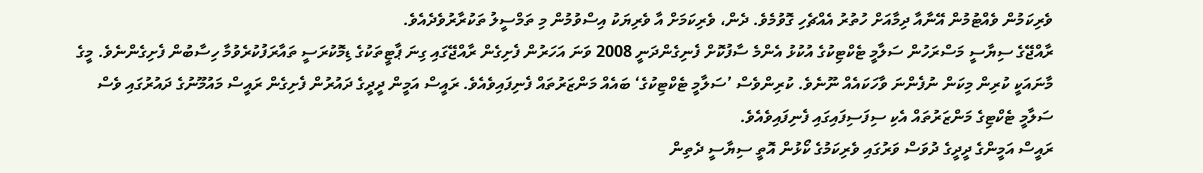ވެރިކަމުން ވެއްޓުމުން އޭނާއާ ދިމާއަށް ހުތުރު އެއްޗެހި ގޮވުމެވެ. ދެން، ވެރިކަމަށް އާ ވެރިޔަކު އިސްވުމުން މި ތަމްސީލު ތަކުރާރުވެދެއެވެ.
ރާއްޖޭގެ ސިޔާސީ މަސްރަހުން ސަލާމީ ޓެކްޓިކުގެ އުކުޅު އެންމެ ސާފުކޮށް ފެނިގެންދަނީ 2008 ވަނަ އަހަރުން ފެށިގެން ރާއްޖޭގައި ގިނަ ޕާޓީތަކުގެ ޑިމޮކުރަސީ ތައާރަފުކުރެވުމާ ހިސާބުން ފެށިގެންނެވެ. މީގެ މާނައަކީ ކުރިން މިކަން ނުފެންނަ ވާހަކައެއް ނޫނެވެ. ކުރިންވެސް ’ސަލާމީ ޓެކްޓިކުގެ‘ ބައެއް މަންޒަރުތައް ފެނިފައިވެއެވެ. ރައީސް އަމީން ދީދީގެ ދައުރުން ފެށިގެން ރައީސް މައުމޫނުގެ ދައުރުގައި ވެސް ސަލާމީ ޓެކްޓިގެ މަންޒަރުތައް އެކި ސިފަސިފައިގައި ފެނިފައިވެއެވެ.
ރައީސް އަމީންގެ ދީދީގެ ދުވަސް ވަރުގައި ވެރިކަމުގެ ކޯޅުން އޮތީ ސިޔާސީ ދެތިން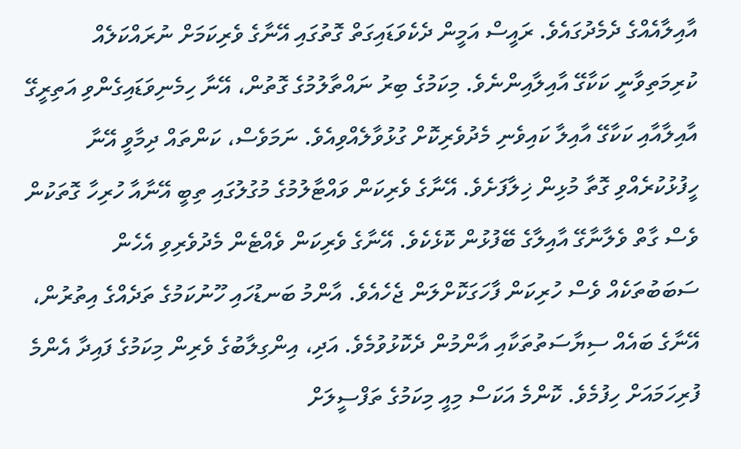އާއިލާއެއްގެ ދެމެދުގައެވެ. ރައީސް އަމީން ދެކެވަޑައިގަތް ގޮތުގައި އޭނާގެ ވެރިކަމަށް ނުރައްކަލެއް ކުރިމަތިވާނީ ކަކާގޭ އާއިލާއިންނެވެ. މިކަމުގެ ބިރު ނައްތާލުމުގެ ގޮތުން، އޭނާ ހިމެނިވަޑައިގެންވި އަތިރީގޭ އާއިލާއާއި ކަކާގޭ އާއިލާ ކައިވެނި މެދުވެރިކޮށް ގުޅުވާލެއްވިއެވެ. ނަމަވެސް، ކަންތައް ދިމާވީ އޭނާ ހީފުޅުކުރެއްވި ގޮތާ މުޅިން ޚިލާފަށެވެ. އޭނާގެ ވެރިކަން ވައްޓާލުމުގެ މުގުލުގައި ތިބީ އޭނާއާ ހުރިހާ ގޮތަކުން ވެސް ގާތް ވެލާނާގޭ އާއިލާގެ ބޭފުޅުން ކޮޅެކެވެ. އޭނާގެ ވެރިކަން ވެއްޓެން މެދުވެރިވި އެހެން ސަބަބުތަކެއް ވެސް ހުރިކަން ފާހަގަކޮށްލަން ޖެހެއެވެ. އާންމު ބަނޑުހައި ހޫނުކަމުގެ ތަދެއްގެ އިތުރުން، އޭނާގެ ބައެއް ސިޔާސަތުތަކާއި އާންމުން ދެކޮޅުވުމެވެ. އަދި، އިންގިލާބުގެ ވެރިން މިކަމުގެ ފައިދާ އެންމެ ފުރިހަމައަށް ހިފުމެވެ. ކޮންމެ އަކަސް މިއީ މިކަމުގެ ތަފްސީލަށް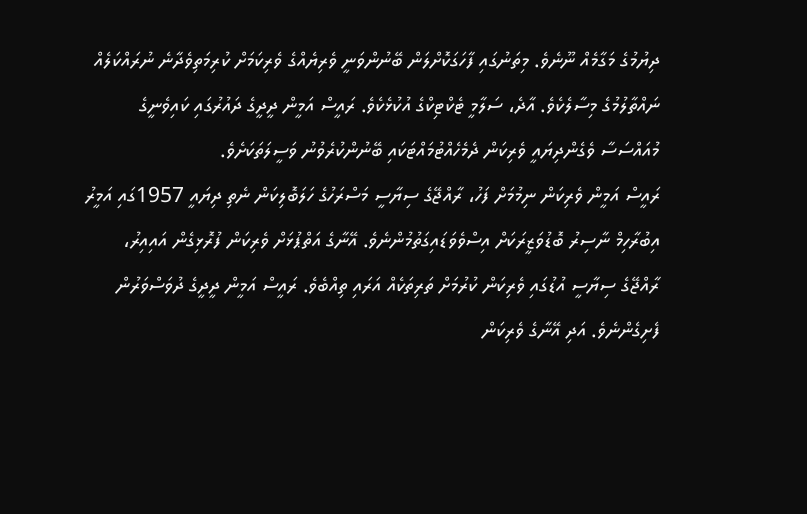ދިޔުމުގެ މަގާމެއް ނޫނެވެ. މިތަނުގައި ފާހަގަކޮށްލަން ބޭނުންވަނީ ވެރިޔެއްގެ ވެރިކަމަށް ކުރިމަތިވެދާނެ ނުރައްކަލެއް ނައްތާލުމުގެ މިސާލެކެވެ. އާދެ، ސަލާމީ ޓެކްޓިކްގެ އުކުޅެކެވެ. ރައީސް އަމީން ދީދީގެ ދައުރުގައި ކައިވެނީގެ މުއައްސަސާ ވެގެންދިޔައީ ވެރިކަން ދެމެހެއްޓުމައްޓަކައި ބޭނުންކުރެވުނު ވަސީލަތަކަށެވެ.
ރައީސް އަމީން ވެރިކަން ނިމުމަށް ފަހު، ރާއްޖޭގެ ސިޔާސީ މަސްރަހުގެ ހަލަބޮލިކަން ނެތި ދިޔައީ 1957ގައި އަމީރު އިބުރާހިމް ނާސިރު ބޮޑުވަޒީރަކަށް އިސްވެވަޑައިގަތުމުންނެވެ. އޭނާގެ އަތްޕުޅަށް ވެރިކަން ފުރޮޅިގެން އައިއިރު، ރާއްޖޭގެ ސިޔާސީ އުޑުގައި ވެރިކަން ކުރުމަށް ތަރިތަކެއް އަރައި ތިއްބެވެ. ރައީސް އަމީން ދީދީގެ ދުވަސްވަރުން ފެށިގެންނެވެ. އަދި އޭނާގެ ވެރިކަން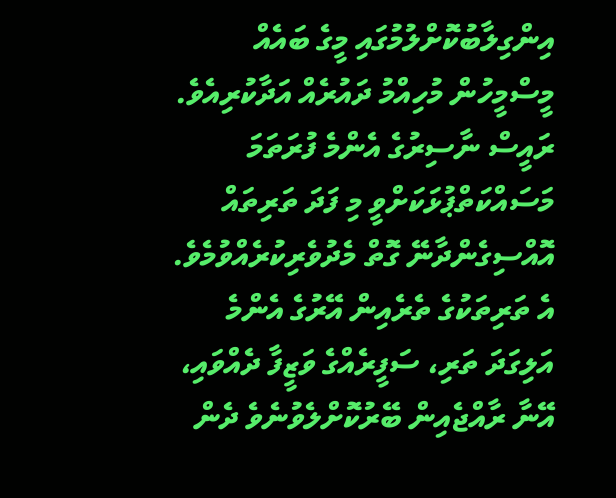އިންގިލާބުކޮށްލުމުގައި މީގެ ބައެއް މީސްމީހުން މުހިއްމު ދައުރެއް އަދާކުރިއެވެ. ރައީސް ނާސިރުގެ އެންމެ ފުރަތަމަ މަސައްކަތްޕުޅަކަށްވީ މި ފަދަ ތަރިތައް އޮއްސިގެންދާނޭ ގޮތް މެދުވެރިކުރެއްވުމެވެ. އެ ތަރިތަކުގެ ތެރެއިން އޭރުގެ އެންމެ އަލިގަދަ ތަރި، ސަފީރެއްގެ ވަޒީފާ ދެއްވައި، އޭނާ ރާއްޖެއިން ބޭރުކޮށްލެވުނެވެ ދެން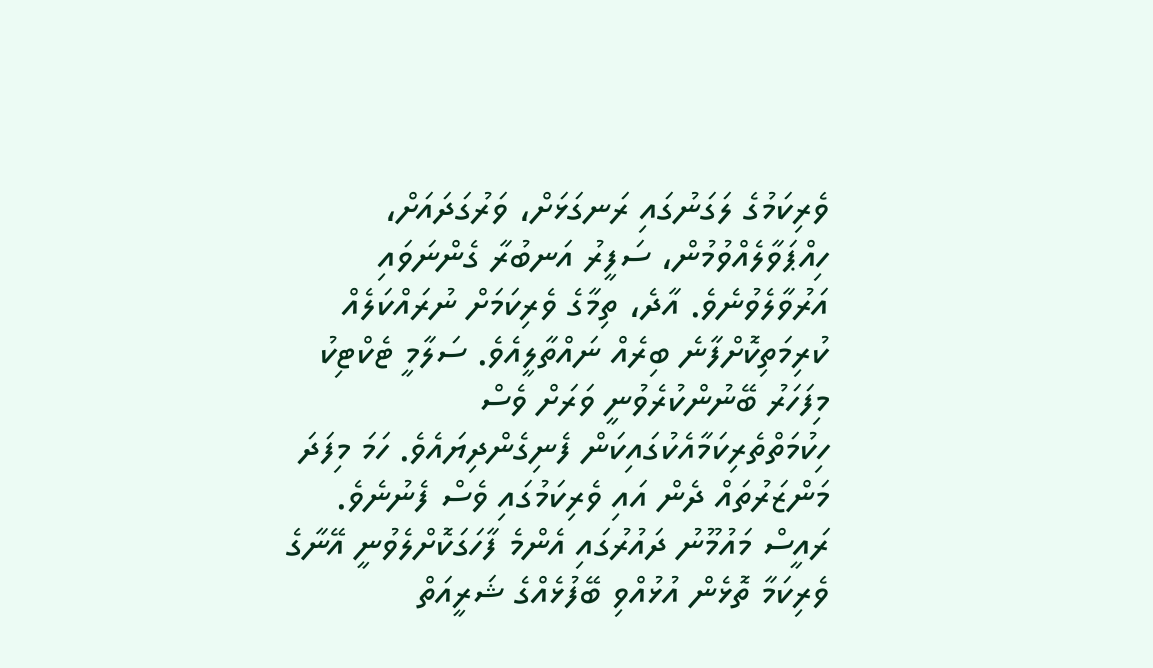ވެރިކަމުގެ ލަގަނުގައި ރަނގަޅަށް، ވަރުގަދައަށް، ހިއްޕަވާލެއްވުމުން، ސަފީރު އަނބުރާ ގެންނަވައި އަރުވާލެވުނެވެ. އާދެ، ތިމާގެ ވެރިކަމަށް ނުރައްކަލެއް ކުރިމަތިކޮށްފާނެ ބިރެއް ނައްތާލީއެވެ. ސަލާމީ ޓެކްޓިކު މިފަހަރު ބޭނުންކުރެވުނީ ވަރަށް ވެސް ހިކުމަތްތެރިކަމާއެކުގައިކަން ފެނިގެންދިޔައެވެ. ހަމަ މިފަދަ މަންޒަރުތައް ދެން އައި ވެރިކަމުގައި ވެސް ފެނުނެވެ. ރައީސް މައުމޫނު ދައުރުގައި އެންމެ ފާހަގަކޮށްލެވުނީ އޭނާގެ ވެރިކަމާ ތޮޅެން އުޅުއްވި ބޭފުޅެއްގެ ޝަރީއަތް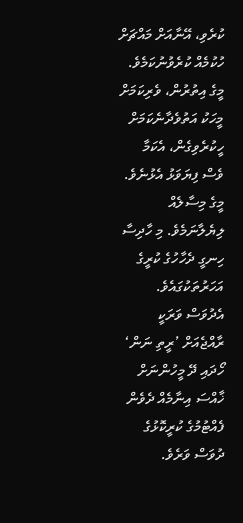ކުރެވި، އޭނާއަށް މައްޗަށް ހުކުމެއް ކުރެވުނުކަމެވެ. މީގެ އިތުރުން، ވެރިކަމަށް މީހަކު އަތުވެދާނެކަމަށް ހީކުރެވިގެން، އެކަމާ ވެސް ފިޔަވަޅު އެޅުނެވެ. މީގެ މިސާލެއް ލިޔެލާނަމެވެ. މި ހާދިސާ ހިނގީ ދެހާހުގެ ކުރީގެ އަހަރުތަކުގައެވެ. އެދުވަސް ވަރަކީ ރާއްޖެއަށް ’ރީތި ނަން‘ ހޯދައި ދޭ މީހުންނަށް ޚާއްސަ އިނާމެއް ދެވެން ފެއްޓުމުގެ ކުރީކޮޅުގެ ދުވަސް ވަރެވެ.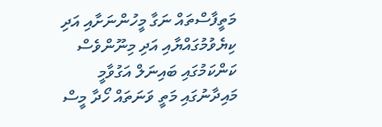މަތީފާސްތައް ނަގާ މީހުންނަށާއި އަދި ކިޔެވުމުގައްޔާއި އަދި މިނޫންވެސް ކަންކަމުގައި ބައިނަލް އަގުވާމީ މައިދާނުގައި މަތީ ވަނަތައް ހޯދާ މީސް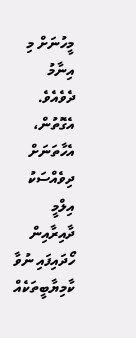މީހުނަށް މި އިނާމު ދެވެއެވެ. އެގޮތުން، އެހާތަނަށް ދިވެއްސަކު އިލްމީ ދާއިރާއިން ހޯދައިފައި ނުވާ ކާމިޔާބީތަކެއް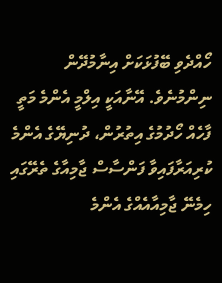ހޯއްދެވި ބޭފުޅަކަށް އިނާމުދޭން ނިންމުނެވެ. އޭނާއަކީ އިލްމީ އެންމެ މަތީ ފާހެއް ހޯދުމުގެ އިތުރުން، ދުނިޔޭގެ އެންމެ ކުރިއަރާފައިވާ ފަންސާސް ޖާމިއާގެ ތެރޭގައި ހިމެނޭ ޖާމިއާއެއްގެ އެންމެ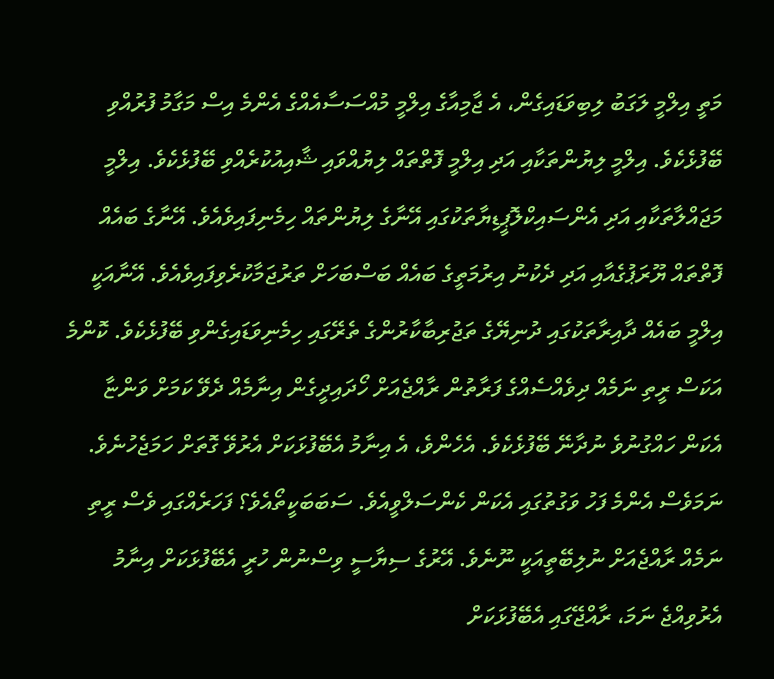މަތީ އިލްމީ ލަގަބު ލިބިވަޑައިގެން، އެ ޖާމިއާގެ އިލްމީ މުއްސަސާއެއްގެ އެންމެ އިސް މަގާމު ފުރުއްވި ބޭފުޅެކެވެ. އިލްމީ ލިޔުންތަކާއި އަދި އިލްމީ ފޮތްތައް ލިޔުއްވައި ޝާއިއުކުރެއްވި ބޭފުޅެކެވެ. އިލްމީ މަޖައްލާތަކާއި އަދި އެންސައިކްލޮޕީޑިޔާތަކުގައި އޭނާގެ ލިޔުންތައް ހިމެނިފައިވެއެވެ. އޭނާގެ ބައެއް ފޮތްތައް ޔޫރަޕުގެއާއި އަދި ދެކުނު އިރުމަތީގެ ބައެއް ބަސްބަހަށް ތަރުޖަމާކުރެވިފައިވެއެވެ. އޭނާއަކީ އިލްމީ ބައެއް ދާއިރާތަކުގައި ދުނިޔޭގެ ތަޖުރިބާކާރުންގެ ތެރޭގައި ހިމެނިވަޑައިގެންވި ބޭފުޅެކެވެ. ކޮންމެ އަކަސް ރީތި ނަމެއް ދިވެއްސެއްގެ ފަރާތުން ރާއްޖެއަށް ހޯދައިދީގެން އިނާމެއް ދެވޭ ކަމަށް ވަންޏާ އެކަން ހައްގުނުވެ ނުދާނޭ ބޭފުޅެކެވެ. އެހެންވެ، އެ އިނާމު އެބޭފުޅަކަށް އެރުވޭ ގޮތަށް ހަމަޖެހުނެވެ. ނަމަވެސް އެންމެ ފަހު ވަގުތުގައި އެކަން ކެންސަލްވީއެވެ. ސަބަބަކީތޯއެވެ؟ ފަހަރެއްގައި ވެސް ރީތި ނަމެއް ރާއްޖެއަށް ނުލިބޭތީއަކީ ނޫނެވެ. އޭރުގެ ސިޔާސީ ވިސްނުން ހުރީ އެބޭފުޅަކަށް އިނާމު އެރުވިއްޖެ ނަމަ، ރާއްޖޭގައި އެބޭފުޅަކަށް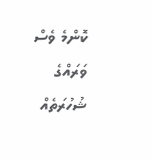ކޮންމެ ވެސް ވަރައްގެ ޝުހުރަތެއް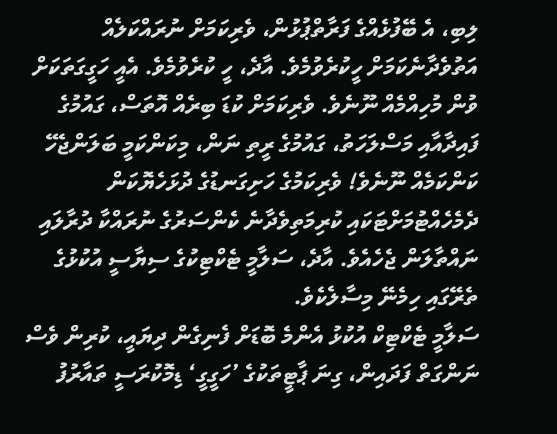ލިބި، އެ ބޭފުޅެއްގެ ފަރާތްޕުޅުން، ވެރިކަމަށް ނުރައްކަލެއް އަތުވެދާނެކަމަށް ހީކުރެވުމެވެ. އާދެ، ހީ ކުރެވުމެވެ. އެއީ ހަގީގަތަކަށް ވުން މުހިއްމެއް ނޫނެވެ. ވެރިކަމަށް ކުޑަ ބިރެއް އޮތަސް، ގައުމުގެ ފައިދާއާއި މަސްލަހަތު، ގައުމުގެ ރީތި ނަން، މިކަންކަމީ ބަލަންޖެހޭ ކަންކަމެއް ނޫނެވެ! ވެރިކަމުގެ ހަށިގަނޑުގެ ދުޅަހެޔޮކަން ދެމެހެއްޓުމަށްޓަކައި ކުރިމަތިވެދާނެ ކެންސަރުގެ ނުރައްކާ ދުރާލައި ނައްތާލަން ޖެހެއެވެ. އާދެ، ސަލާމީ ޓެކްޓިކުގެ ސިޔާސީ އުކުޅުގެ ތެރޭގައި ހިމެނޭ މިސާލެކެވެ.
ސަލާމީ ޓެކްޓިކް އުކުޅު އެންމެ ބޮޑަށް ފެނިގެން ދިޔައީ، ކުރިން ވެސް ނަންގަތް ފަދައިން، ގިނަ ޕާޓީތަކުގެ ’ހަގީގީ‘ ޑިމޮކުރަސީ ތައާރުފު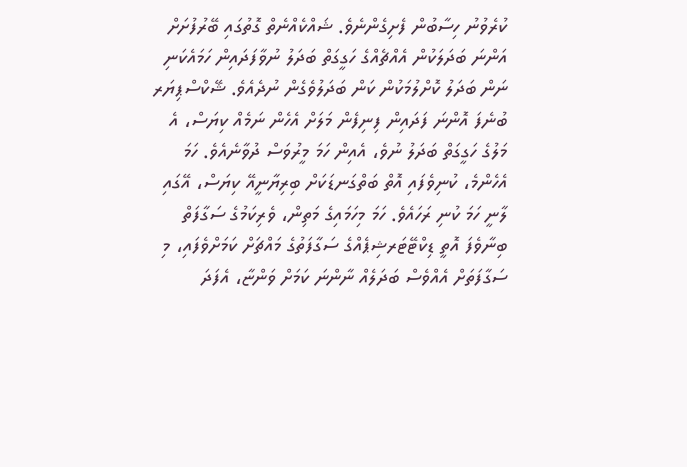ކުރެވުނު ހިސާބުން ފެށިގެންނެވެ. ޝައްކެއްނެތް ގޮތުގައި ބޭރުފުށަށް އަންނަ ބަދަލަކުން އެއްޗެއްގެ ހަގީގަތް ބަދަލު ނުވާފަދައިން ހަމައެކަނި ނަން ބަދަލު ކޮށްލުމަކުން ކަން ބަދަލުވެގެން ނުދެއެވެ. ޝޭކްސްޕިޔަރ ބުނެފަ އޮންނަ ފަދައިން ފިނިފެން މަލަށް އެހެން ނަމެއް ކިޔަސް، އެ މަލުގެ ހަގީގަތް ބަދަލު ނުވެ، އެއިން ހަމަ މީރުވަސް ދުވާނެއެވެ. ހަމަ އެހެންމެ، ކުނިވެފައި އޮތް ބަތްގަނޑަކަށް ބިރިޔާނީއޭ ކިޔަސް، އޭގައި ލާނީ ހަމަ ކުނި ރަހައެވެ. ހަމަ މިހަމައިގެ މަތިން، ވެރިކަމުގެ ސަގާފަތް ބިނާވެފަ އޮތީ ޑިކްޓޭޓަރޝިޕެއްގެ ސަގާފަތުގެ މައްޗަށް ކަމަށްވެފައި، މި ސަގާފަތަށް އެއްވެސް ބަދަލެއް ނާންނަ ކަމަށް ވަންޏާ، އެފަދަ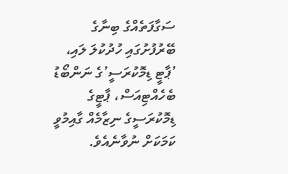ސަގާފަތެއްގެ ބިނާގެ ބޭރުފުށުގައި ހުދުކުލަ ލައި، ’ޕާޓީ ޑިމޮކުރަސީ’ގެ ނަންބޯޑު ބެހެއްޓިއަސް، ޕާޓީގެ ޑިމޮކުރަސީގެ ނިޒާމެއް ގާއިމުވީ ކަމަކަށް ނުވާނެއެވެ.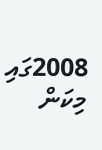2008ގައި މިކަން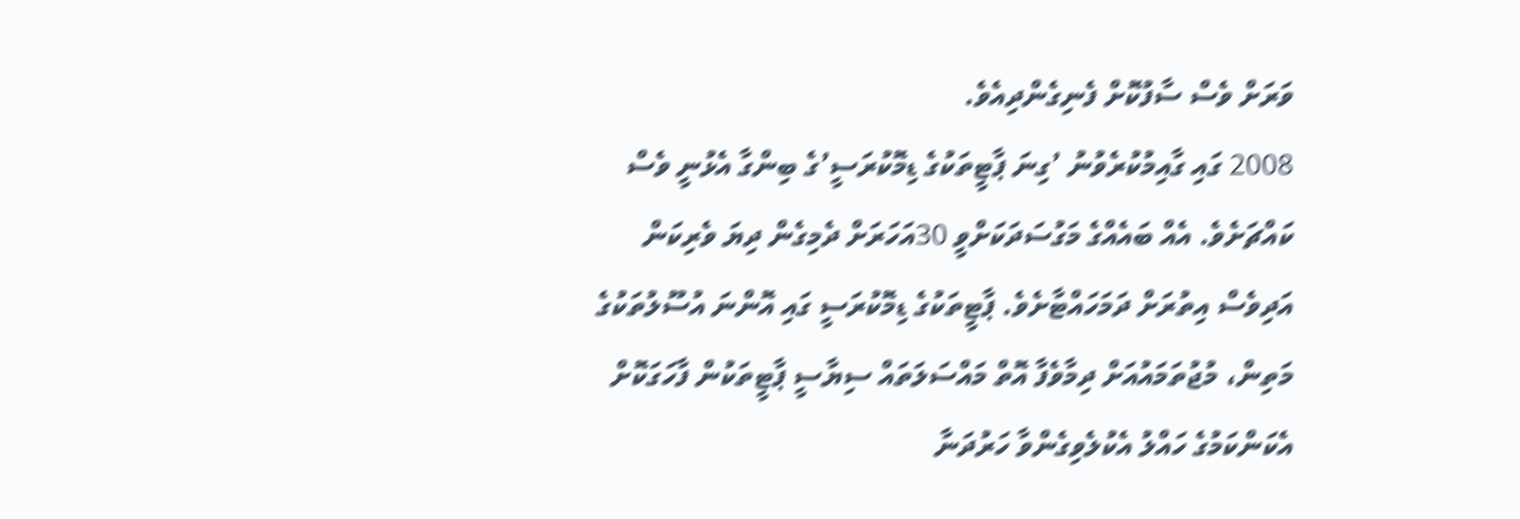ވަރަށް ވެސް ސާފުކޮށް ފެނިގެންދިއެވެ.
2008 ގައި ގާއިމުކުރެވުނު ’ގިނަ ޕާޓީތަކުގެ ޑިމޮކުރަސީ’ގެ ބިންގާ އެޅުނީ ވެސް ކައްޗަށެވެ. އެއް ބައެއްގެ މަގުސަދަކަށްވީ 30އަހަރަށް ދެމިގެން ދިޔަ ވެރިކަން އަދިވެސް އިތުރަށް ދަމަހައްޓާށެވެ. ޕާޓީތަކުގެ ޑިމޮކުރަސީ ގައި އޮންނަ އުސޫލުތަކުގެ މަތިން، މުޖުތަމައުއަށް ދިމާވެފާ އޮތް މައްސަލަތައް ސިޔާސީ ޕާޓީތަކުން ފާހަގަކޮށް އެކަންކަމުގެ ހައްލު އެކުލެވިގެންވާ ހަރުދަނާ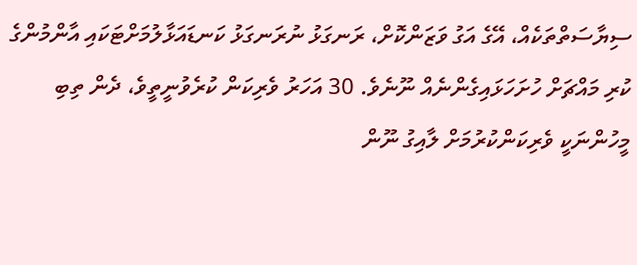ސިޔާސަތްތަކެއް، އޭގެ އަގު ވަޒަންކޮށް، ރަނގަޅު ނުރަނގަޅު ކަނޑައަޅާލުމަށްޓަކައި އާންމުންގެ ކުރި މައްޗަށް ހުށަހަޅައިގެންނެއް ނޫނެވެ. 30 އަހަރު ވެރިކަން ކުރެވުނީތީވެ، ދެން ތިބި މީހުންނަކީ ވެރިކަންކުރުމަށް ލާއިގު ނޫން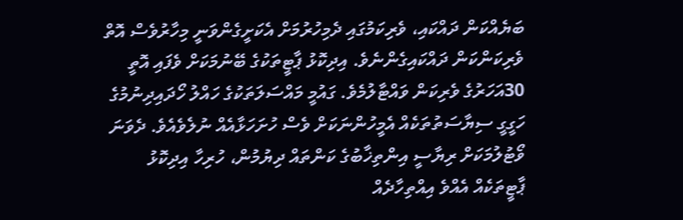ބަޔެއްކަން ދައްކައި، ވެރިކަމުގައި ދެމިހުރުމަށް އެކަށީގެންވަނީ މިހާރުވެސް އޮތް ވެރިކަންކަން ދައްކައިގެންނެވެ. އިދިކޮޅު ޕާޓީތަކުގެ ބޭނުމަކަށް ވެފައި އޮތީ 30އަހަރުގެ ވެރިކަން ވައްޓާލުމެވެ. ގައުމީ މައްސަލަތަކުގެ ހައްލު ހޯދައިދިނުމުގެ ހަގީގީ ސިޔާސަތުތަކެއް އެމީހުންނަކަށް ވެސް ހުށަހަޅާއެއް ނުލެވެއެވެ. ދެވަނަ ވޯޓުލުމަކަށް ރިޔާސީ އިންތިޚާބުގެ ކަންތައް ދިޔުމުން، ހުރިހާ އިދިކޮޅު ޕާޓީތަކެއް އެއްވެ އިއްތިހާދެއް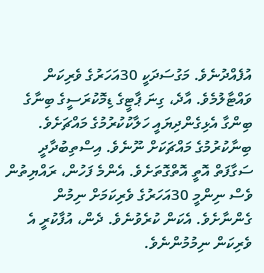އުފެއްދުނެވެ. މަގުސަދަކީ 30އަހަރުގެ ވެރިކަން ވައްޓާލުމެވެ. އާދެ، ގިނަ ޕާޓީގެ ޑިމޮކުރަސީގެ ބިނާގެ ބިންގާ އެޅިގެންދިޔައީ ހަލާކުކުރުމުގެ މައްޗަށެވެ. ބިނާކުރުމުގެ މައްޗަކަށް ނޫނެވެ. އިސްތިބުދާދީ ސަގާފަތް އޮތީ އޮތްގޮތަށެވެ. އެންމެ ފަހުން، ރައްޔިތުން ވެސް ނިންމީ 30އަހަރުގެ ވެރިކަމަށް ނިމުން ގެންނާށެވެ. އެކަން ކުރެވުނެވެ. ދެން، އުފާކުރީ އެ ވެރިކަން ނިމުމުންނެވެ.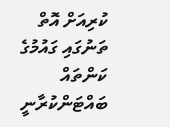ކުރިއަށް އޮތް ތަނުގައި ގައުމުގެ ކަންތައް ބައްޓަންކުރާނީ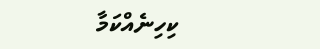ކިހިނެއްކަމާ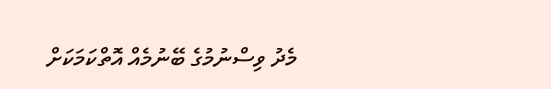މެދު ވިސްނުމުގެ ބޭނުމެއް އޮތްކަމަކަށް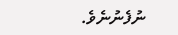ނުފެނުނެވެ.